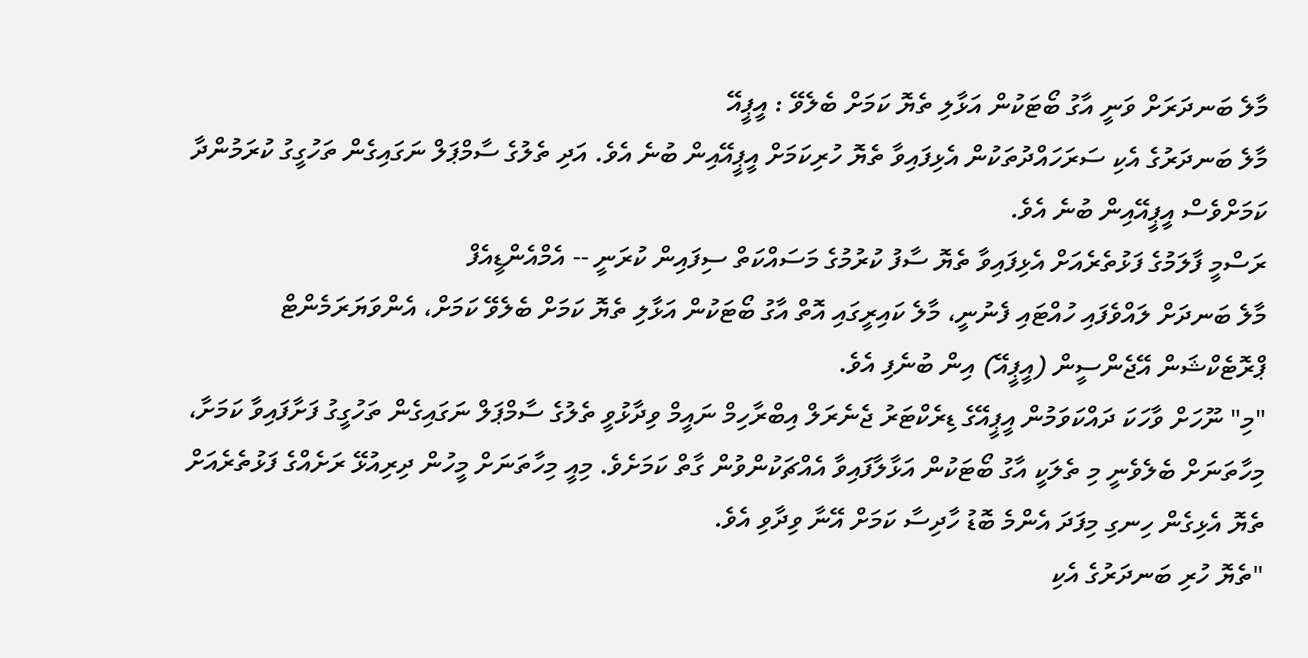މާލެ ބަނދަރަށް ވަނީ އާގު ބޯޓަކުން އަޅާލި ތެޔޮ ކަމަށް ބެލެވޭ : އީޕީއޭ
މާލެ ބަނދަރުގެ އެކި ސަރަހައްދުތަކުން އެޅިފައިވާ ތެޔޮ ހުރިކަމަށް އީޕީއޭއިން ބުނެ އެވެ. އަދި ތެލުގެ ސާމްޕަލް ނަގައިގެން ތަހުގީގު ކުރަމުންދާ ކަމަށްވެސް އީޕީއޭއިން ބުނެ އެވެ.
ރަސްމީ ފާލަމުގެ ފަޅުތެރެއަށް އެޅިފައިވާ ތެޔޮ ސާފު ކުރުމުގެ މަސައްކަތް ސިފައިން ކުރަނީ -- އެމްއެންޑީއެފް
މާލެ ބަނދަށް ލައްވެފައި ހުއްޓައި ފެނުނީ، މާލެ ކައިރީގައި އޮތް އާގު ބޯޓަކުން އަޅާލި ތެޔޮ ކަމަށް ބެލެވޭ ކަމަށް، އެންވަޔަރަމެންޓް ޕްރޮޓެކްޝަން އޭޖެންސީން (އީޕީއޭ) އިން ބުނެފި އެވެ.
"މި" ނޫހަށް ވާހަކަ ދައްކަވަމުން އީޕީއޭގެ ޑިރެކްޓަރު ޖެނެރަލް އިބްރާހިމް ނައީމް ވިދާޅުވީ ތެލުގެ ސާމްޕަލް ނަގައިގެން ތަހުގީގު ފަށާފައިވާ ކަމަށާ، މިހާތަނަށް ބެލެވެނީ މި ތެލަކީ އާގު ބޯޓަކުން އަޅާލާފައިވާ އެއްޗަކުންވުން ގާތް ކަމަށެވެ. މިއީ މިހާތަނަށް މީހުން ދިރިއުޅޭ ރަށެއްގެ ފަޅުތެރެއަށް ތެޔޮ އެޅިގެން ހިނގި މިފަދަ އެންމެ ބޮޑު ހާދިސާ ކަމަށް އޭނާ ވިދާވި އެވެ.
"ތެޔޮ ހުރި ބަނދަރުގެ އެކި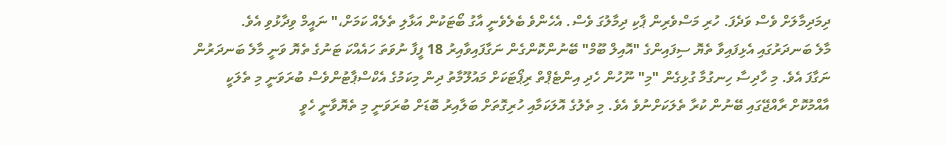ދިމަދިމާލަށް ވެސް ވަދެފަ. ހުރި މަސްވެރިން ޕާކި ދިމާލުގަ ވެސް. އެހެންވެ ބެލެވެނީ އާގު ބޯޓަކުން އަޅާލި ތެލެއް ކަމަށް،" ނައީމް ވިދާޅުވި އެވެ.
މާލެ ބަނދަރުގައި އެޅިފައިވާ ތެޔޮ ސިފައިންގެ "އޮއިލް ބޫމް" ބޭނުންކޮންގެން ނަގާފައިވާއިރު 18 ފީފާ ނުވަތަ ހައެއްކަ ޓަނުގެ ތެޔޮ ވަނީ މާލެ ބަނދަރުން ނަގާފަ އެވެ. މި ހާދިސާ ހިނގުމާ ގުޅިގެން "މި" ނޫހުން ހެދި އިންޓެޕްތް ރިޕޯޓަކަށް މައުލޫމާތު ދިން މިކަމުގެ އެކްސްޕާޓުންވެސް ބުރަވަނީ މި ތެލަކީ އާއްމުކޮށް ރާއްޖޭގައި ބޭނުން ކުރާ ތެލަކަށްނުވެ އެވެ. މި ތެލުގެ އޮލަކަމާއި ހުރިގޮތަށް ބަލާއިރު ބޮޑަށް ބުރަވަނީ މި ތެޔޮވާނީ ހެވީ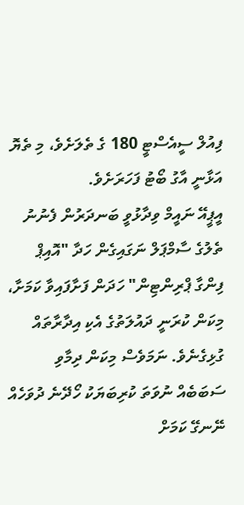ފިއުލް ސީއެސްޓީ 180 ގެ ތެލަށެވެ، މި ތެޔޮ އަޅާނީ އާގު ބޯޓު ފަހަރަށެވެ.
އީޕީއޭ ނައީމް ވިދާޅުވީ ބަނދަރުން ފެނުނު ތެލުގެ ސާމްޕަލް ނަގައިގެން ހަދާ "އޮއިޕް ފިންގާ ޕްރިންޓިން" ހަދަން ފަށާފައިވާ ކަމަށާ، މިކަން ކުރަނީ ދައުލަތުގެ އެކި އިދާރާތައް ގުޅިގެނެވެ. ނަމަވެސް މިކަން ދިމާވި ސަބަބެއް ނުވަތަ ކުރިބަޔަކު ހޯދޭނެ ދުވަހެއް ނޭނގޭ ކަމަށް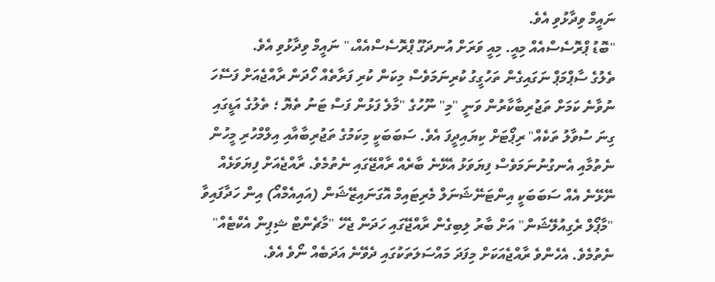ނައީމް ވިދާޅުވި އެވެ.
"ބޮޑު ޕްރޮސެސްއެއް މިއީ. މިއީ ވަރަށް އުނދަގޫ ޕްރޮސެސްއެއް،" ނައީމް ވިދާޅުވި އެވެ.
ތެލުގެ ސާޕްމަޕް ނަގައިގެން ތަހުގީގު ކުރިނަމަވެސް މިކަން ކުރި ފަރާތެއް ހޯދަން ރާއްޖެއަށް ފަސޭހަ ނުވާނެ ކަމަށް ތަޖުރިބާކާރުން ވަނީ "މި" ނޫހުގެ "މާލެ ފަޅުން ފަސް ޓަނު ތެޔޮ ؛ ތެލުގެ އަޑީގައި ގިނަ ސުވާލު ތަކެއް" ރިޕޯޓަށް ކިޔައިދީފަ އެވެ. ސަބަބަކީ މިކަމުގެ ތަޖުރިބާއާއި އިލްމްހުރި މީހުން ނެތުމާއި އެނގުނުނަމަވެސް ފިޔަވަޅު އެޅޭނެ ބާރެއް ރާއްޖޭގައި ނެތުމެވެ. ރާއްޖެއަށް ފިޔަވަޅެއް ނޭޅޭނެ އެއް ސަބަބަކީ އިންޓަނޭޝަނަލް މެރިޓައިމް އޮގަނައިޒޭޝަން (އައިއެމްއޯ) އިން ހަދާފައިވާ "މާޕޯލް ރެގިއުލޭޝަން" އަށް ބާރު ލިބިގެން ރާއްޖޭގައި ހަދަން ޖެހޭ "މާޗެންޓް ޝިޕިން އެކްޓެއް" ނެތުމެވެ. އެހެންވެ ރާއްޖެއަކަށް މިފަދަ މައްސަލަތަކުގައި ދެވޭނެ އަދަބެއް ނޯވެ އެވެ.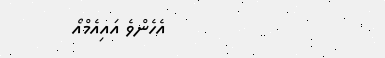އެހެންވެ އައިއެމްއޯ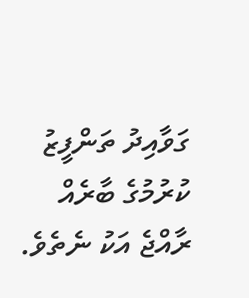ގަވާއިދު ތަންފީޒު ކުރުމުގެ ބާރެއް ރާއްޖެ އަކު ނެތެވެ.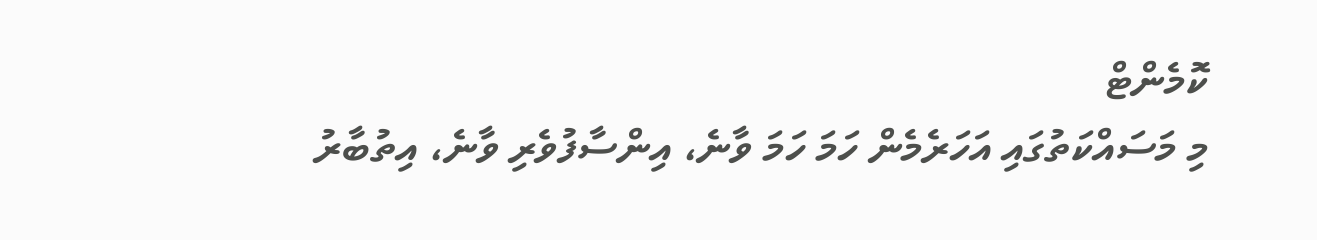ކޮމެންޓް
މި މަސައްކަތުގައި އަހަރެމެން ހަމަ ހަމަ ވާނެ، އިންސާފުވެރި ވާނެ، އިތުބާރު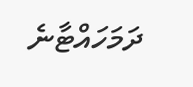ދަމަހައްޓާނެ